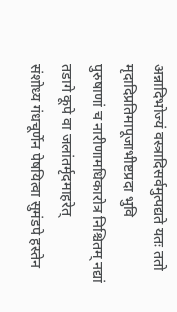अन्नादिभोज्यं वस्त्रादिसर्वमुत्पद्यते यतः ततो मृदादिप्रतिमापूजाभीष्टप्रदा भुवि
पुरुषाणां च नारीणामधिकारोत्र निश्चितम् नद्यां तडागे कूपे वा जलांतर्मृदमाहरेत्
संशोध्य गंधचूर्णेन पेषयित्वा सुमंडपे हस्तेन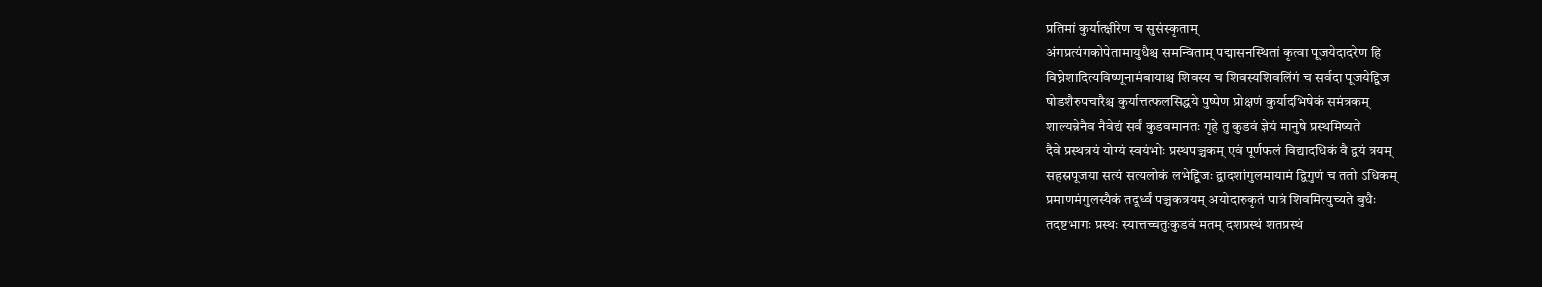प्रतिमां कुर्यात्क्षीरेण च सुसंस्कृताम्
अंगप्रत्यंगकोपेतामायुधैश्च समन्विताम् पद्मासनस्थितां कृत्वा पूजयेदादरेण हि
विघ्नेशादित्यविष्णूनामंबायाश्च शिवस्य च शिवस्यशिवलिंगं च सर्वदा पूजयेद्द्विज
षोडशैरुपचारैश्च कुर्यात्तत्फलसिद्धये पुष्पेण प्रोक्षणं कुर्यादभिषेकं समंत्रकम्
शाल्यन्नेनैव नैवेद्यं सर्वं कुडवमानतः गृहे तु कुडवं ज्ञेयं मानुषे प्रस्थमिष्यते
दैवे प्रस्थत्रयं योग्यं स्वयंभोः प्रस्थपञ्चकम् एवं पूर्णफलं विद्यादधिकं वै द्वयं त्रयम्
सहस्रपूजया सत्यं सत्यलोकं लभेद्द्विजः द्वादशांगुलमायामं द्विगुणं च ततो ऽधिकम्
प्रमाणमंगुलस्यैकं तदूर्ध्वं पञ्चकत्रयम् अयोदारुकृतं पात्रं शिवमित्युच्यते बुधैः
तदष्टभागः प्रस्थः स्यात्तच्चतुःकुडवं मतम् दशप्रस्थं शतप्रस्थं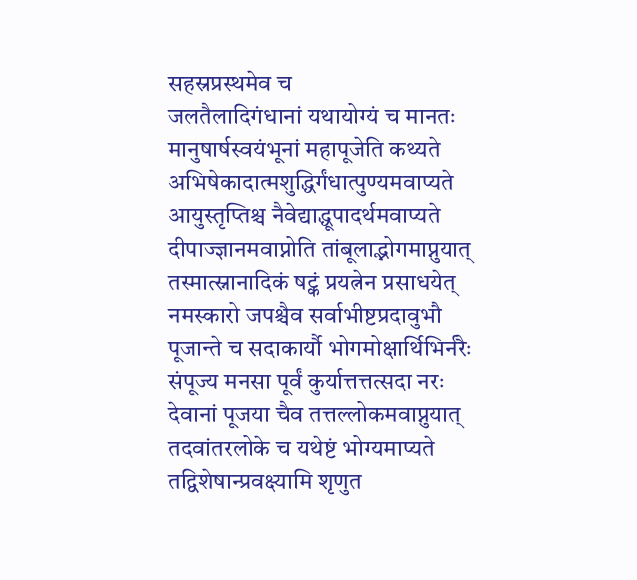सहस्रप्रस्थमेव च
जलतैलादिगंधानां यथायोग्यं च मानतः मानुषार्षस्वयंभूनां महापूजेति कथ्यते
अभिषेकादात्मशुद्धिर्गंधात्पुण्यमवाप्यते आयुस्तृप्तिश्च नैवेद्याद्धूपादर्थमवाप्यते
दीपाज्ज्ञानमवाप्नोति तांबूलाद्भोगमाप्नुयात् तस्मात्स्नानादिकं षट्कं प्रयत्नेन प्रसाधयेत्
नमस्कारो जपश्चैव सर्वाभीष्टप्रदावुभौ पूजान्ते च सदाकार्यौ भोगमोक्षार्थिभिर्नरैः
संपूज्य मनसा पूर्वं कुर्यात्तत्तत्सदा नरः देवानां पूजया चैव तत्तल्लोकमवाप्नुयात्
तदवांतरलोके च यथेष्टं भोग्यमाप्यते तद्विशेषान्प्रवक्ष्यामि शृणुत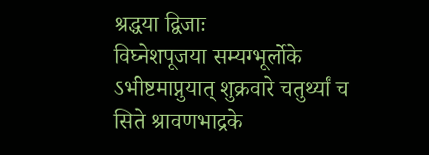श्रद्धया द्विजाः
विघ्नेशपूजया सम्यग्भूर्लोके ऽभीष्टमाप्नुयात् शुक्रवारे चतुर्थ्यां च सिते श्रावणभाद्रके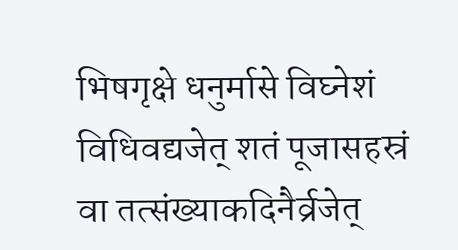भिषगृक्षे धनुर्मासे विघ्नेशं विधिवद्यजेत् शतं पूजासहस्रं वा तत्संख्याकदिनैर्व्रजेत्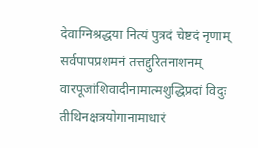देवाग्निश्रद्धया नित्यं पुत्रदं चेष्टदं नृणाम् सर्वपापप्रशमनं तत्तद्दुरितनाशनम्
वारपूजांशिवादीनामात्मशुद्धिप्रदां विदुः तीथिनक्षत्रयोगानामाधारं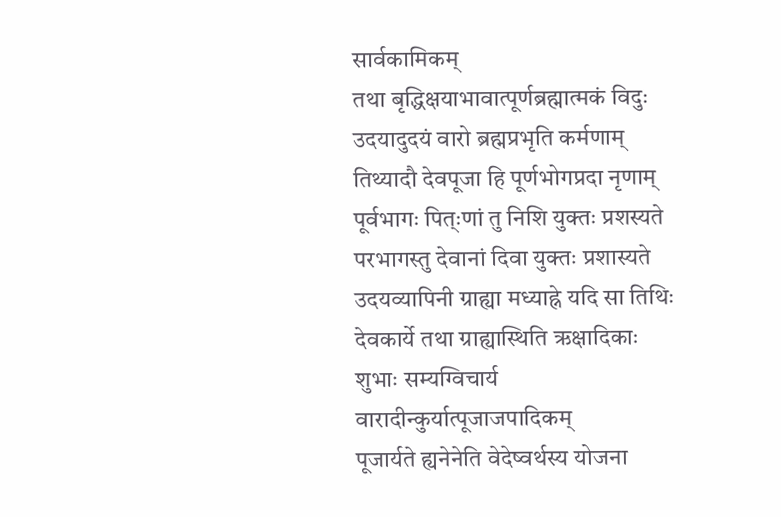सार्वकामिकम्
तथा बृद्धिक्षयाभावात्पूर्णब्रह्मात्मकं विदुः उदयादुदयं वारो ब्रह्मप्रभृति कर्मणाम्
तिथ्यादौ देवपूजा हि पूर्णभोगप्रदा नृणाम् पूर्वभागः पित्ःणां तु निशि युक्तः प्रशस्यते
परभागस्तु देवानां दिवा युक्तः प्रशास्यते उदयव्यापिनी ग्राह्या मध्याह्ने यदि सा तिथिः
देवकार्ये तथा ग्राह्यास्थिति ऋक्षादिकाः शुभाः सम्यग्विचार्य वारादीन्कुर्यात्पूजाजपादिकम्
पूजार्यते ह्यनेनेति वेदेष्वर्थस्य योजना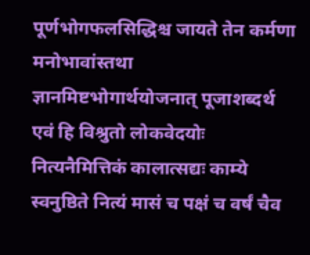पूर्णभोगफलसिद्धिश्च जायते तेन कर्मणा
मनोभावांस्तथा ज्ञानमिष्टभोगार्थयोजनात् पूजाशब्दर्थ एवं हि विश्रुतो लोकवेदयोः
नित्यनैमित्तिकं कालात्सद्यः काम्ये स्वनुष्ठिते नित्यं मासं च पक्षं च वर्षं चैव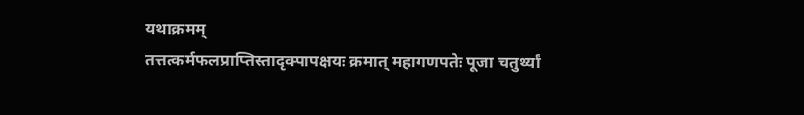यथाक्रमम्
तत्तत्कर्मफलप्राप्तिस्तादृक्पापक्षयः क्रमात् महागणपतेः पूजा चतुर्थ्यां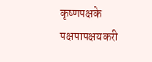कृष्णपक्षके
पक्षपापक्षयकरी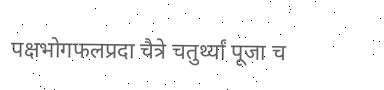पक्षभोगफलप्रदा चैत्रे चतुर्थ्यां पूजा च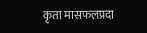कृता मासफलप्रदा